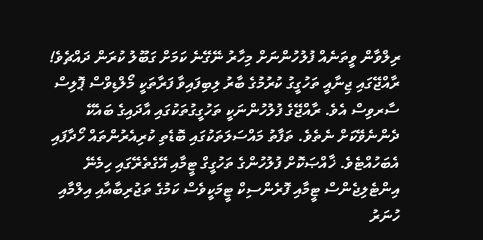ރިލްވާން ވީތަނެއް ފުލުހުންނަށް މިހާރު ނޭގޭނެ ކަމަށް ގަބޫލު ކުރަން ދައްޗެވެ!
ރާއްޖޭގައި ޖިނާއީ ތަހުގީގު ކުރުމުގެ ބާރު ލިބިފައިވާ ފަރާތަކީ މޯލްޑިވްސް ޕޮލިސް ސާރވިސް އެވެ. ރާއްޖޭގެ ފުލުހުންނަކީ ތަހުގީގުތަކުގައި އާދައިގެ ބައެކޭ ދެންނެވޭކަށް ނެތެވެ. ތަފާތު މައްސަލަތަކުގައި ބޮޑެތި ކުރިއެރުންތައް ހޯދާފައި އެބަހުއްޓެވެ. ޚާއްޞަކޮށް ފުލުހުންގެ ތަހުގީގް ޓީމާއި އޭގެތެރޭގައި ހިމެނޭ އިންޓެލިޖެންސް ޓީމާއި ފޮރެންސިކް ޓީމަކީވެސް ކަމުގެ ތަޖުރިބާއާއި އިލްމާއި ހުނަރު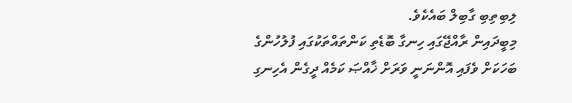ލިބިތިބި ގާބިލް ބައެކެވެ.
މިބީދައިން ރާއްޖޭގައި ހިނގާ ބޮޑެތި ކަންތައްތަކުގައި ފުލުހުންގެ ބަހަކަށް ވެފައި އޮންނަނީ ވަރަށް ޚާއްޞަ ކަމެއް ދީގެން އެހިނގި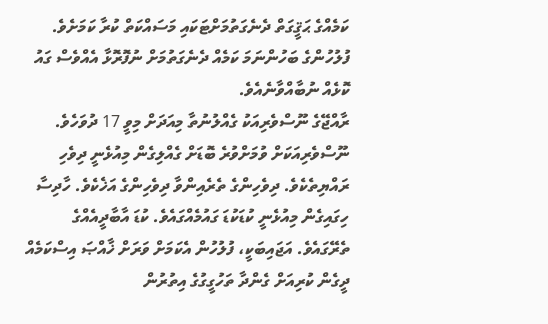ކަމެއްގެ ޙަޤީގަތް ދެނެގަތުމަށްޓަކައި މަސައްކަތް ކުރާ ކަމަށެވެ. ފުލުހުންގެ ބަހުންނަމަ ކަމެއް ދެނެގަތުމަށް ނުފޮރޮޅާ އެއްވެސް ގައު ކޮޅެއް ނުބާއްވާނެއެވެ.
ރާއްޖޭގެ ނޫސްވެރިއަކު ގެއްލުނުތާ މިއަދަށް މިވީ 17 ދުވަހެވެ. ނޫސްވެރިއަކަށް ވުމަށްވުރެ ބޮޑަށް ގެއްލިގެން މިއުޅެނީ ދިވެހި ރައްޔިތެކެވެ. ދިވެހިންގެ ތެރެއިންވާ ދިވެހިންގެ އަޚެކެވެ. ހާދިސާ ހިގައިގެން މިއުޅެނީ ކުޑަކުޑަ ގައުމެއްގައެވެ. ކުޑަ އާބާދީއެއްގެ ތެރޭގައެވެ. އަޖައިބަކީ، ފުލުހުން އެކަމަށް ވަރަށް ޚާއްޞަ އިސްކަމެއް ދީގެން ކުރިއަށް ގެންދާ ތަހުގީގުގެ އިތުރުން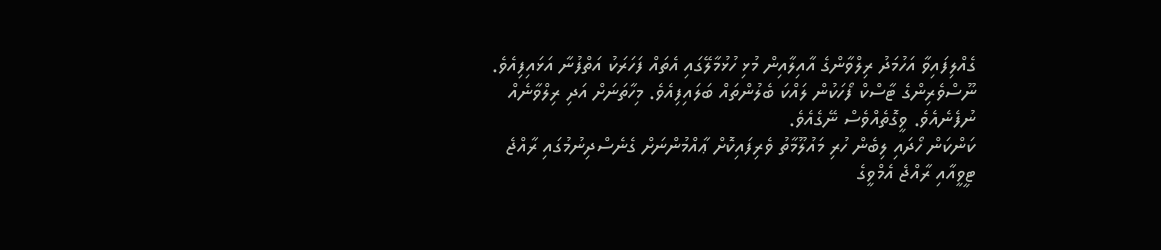ގެއްލިފައިވާ އަހުމަދު ރިލްވާންގެ އާއިލާއިން މުޅި ހުޅުމާލޭގައި އެތައް ފަހަރަކު އަތްފުނާ އަޅައިފިއެވެ. ނޫސްވެރިންގެ ޓާސްކް ފޯހަކުން ލައްކަ ބެލުންތައް ބަލައިފިއެވެ. މިހާތަނަށް އަދި ރިލްވާނެއް ނުފެނެއެވެ. ވީގޮތެއްވެސް ނޭގެއެވެ.
ކަންކަން ހޯދައި ލިބެން ހުރި މައުލޫމާތު ވެރިފައިކޮށް ޢާއްމުންނަށް ގެނެސްދިނުމުގައި ރާއްޖެ ޓީވީއާއި ރާއްޖެ އެމްވީގެ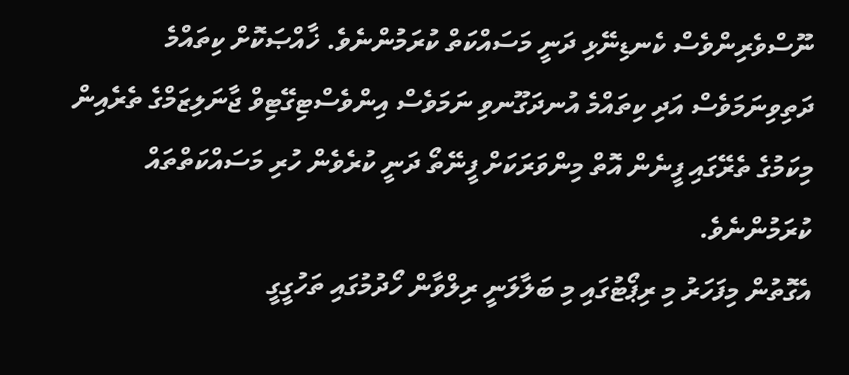ނޫސްވެރިންވެސް ކެނޑިނޭޅި ދަނީ މަސައްކަތް ކުރަމުންނެވެ. ޚާއްޞަކޮށް ކިތައްމެ ދަތިވިނަމަވެސް އަދި ކިތައްމެ އުނދަގޫނވި ނަމަވެސް އިންވެސްޓިގޭޓިވް ޖާނަލިޒަމްގެ ތެރެއިން މިކަމުގެ ތެރޭގައި ފީނެން އޮތް މިންވަރަކަށް ފީނޭތޯ ދަނީ ކުރެވެން ހުރި މަސައްކަތްތައް ކުރަމުންނެވެ.
އެގޮތުން މިފަހަރު މި ރިޕޯޓުގައި މި ބަލާލަނީ ރިލްވާން ހޯދުމުގައި ތަހުގީގީ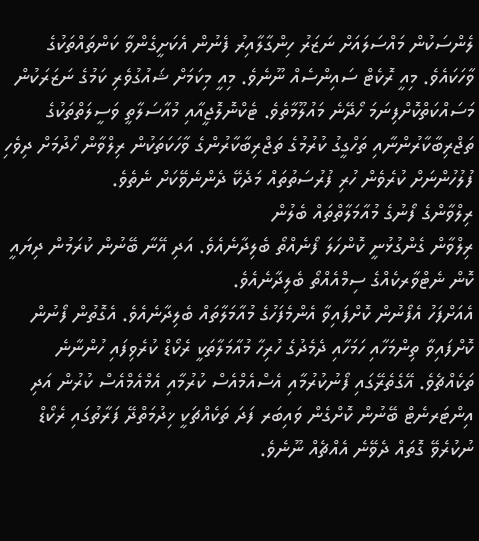ލެންސަކުން މައްސަލައަށް ނަޒަރު ހިންގާލާއިރު ފެނުން އެކަށީގެންވާ ކަންތައްތަކުގެ ވާހަކައެވެ. މިއީ ރޮކެޓް ސައިންސެއް ނޫނެވެ. މިއީ މިކަމަށް ޝައުގުވެރި ކަމުގެ ނަޒަރަކުން މަސައްކަތްކޮށްފިނަމަ ހޯދޭނެ މައުލޫމާތެވެ. ޓެކްނޮލޮޖީއާއި މުއާސަލާތީ ވަސީލަތްތަކުގެ ތަޖްރިބާކާރުންނާއި ތަހްގީގު ކުރުމުގެ ތަޖްރިބާކާރުންގެ ވާހަކަތަކުން ރިލްވާން ހޯދުމަށް ދިވެހި ފުލުހުންނަށް ކުރެވެން ހުރި ފުރުސަތުތައް މަދެކޭ ދެންނެވޭކަށް ނެތެވެ.
ރިލްވާންގެ ފޯނުގެ މުއާމަލާތްތައް ބެލުން
ރިލްވާން ގެންގުޅުނީ ކޮންހަލަ ފޯނެއްތޯ ބެލިދާނެއެވެ. އަދި އޭނާ ބޭނުން ކުރަމުން ދިޔައީ ކޮން ނެޓްވާރކެއްގެ ސިމްއެއްތޯ ބެލިދާނެއެވެ.
އެއަށްފަހު އެފޯނުން ކޮށްފައިވާ އެންމެފަހުގެ މުއާމަލާތައް ބެލިދާނެއެވެ. އެގޮތުން ފޯނުން ކޮށްފައިވާ ތިންމަހާއި ހަމަހާއި ދެމެދުގެ ހުރިހާ މުއާމަލާތަކީ ރެކޯޑް ކުރެވިފައި ހުންނާނެ ތަކެއްޗެވެ. އޭގެތެރޭގައި ފޯނުކުރުމާއި އެސްއެމްއެސް ކުރުމާއި އެމްއެމްއެސް ކުރުން އަދި އިންޓަރނެޓް ބޭނުން ކޮށްގެން ވައިބަރ ފަދަ ތަކެއްޗަކީ ޚިދުމަތްދޭ ފަރާތުގައި ރެކޯޑް ނުކުރެވޭ ގޮތައް ދެވޭނެ އެއްޗެއް ނޫނެވެ.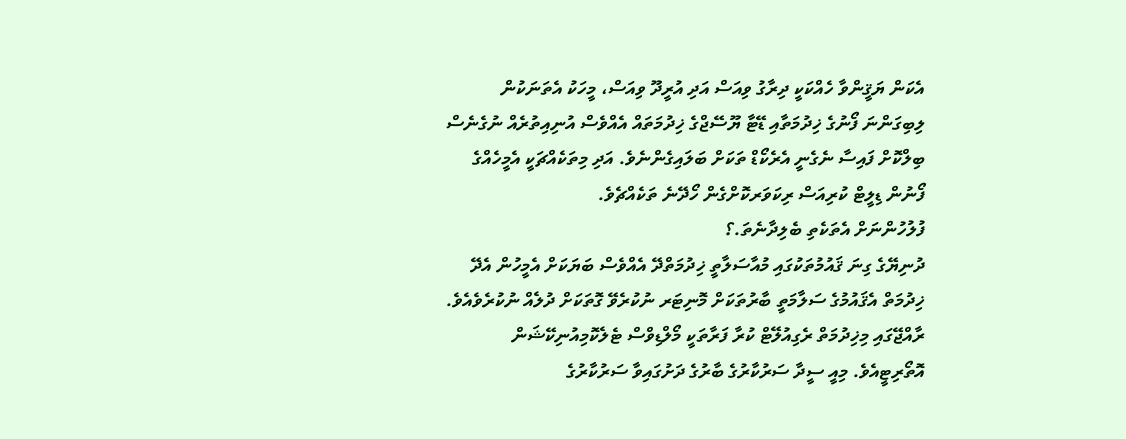އެކަން ޔަޤީންވާ ހެއްކަކީ ދިރާގު ވިއަސް އަދި އުރީދޫ ވިއަސް، މީހަކު އެތަނަކުން ލިބިގަންނަ ފޯނުގެ ޚިދުމަތާއި ޑޭޓާ ޔޫސޭޖްގެ ޚިދުމަތައް އެއްވެސް އުނިއިތުރެއް ނުގެނެސް ބިލްކޮށް ފައިސާ ނެގެނީ އެރެކޯޑް ތަކަށް ބަލައިގެންނެވެ. އަދި މިތަކެއްޗަކީ އެމީހެއްގެ ފޯނުން ޑިލީޓް ކުރިއަސް ރިކަވަރކޮށްގެން ހޯދޭނެ ތަކެއްޗެވެ.
ފުލުހުންނަށް އެތަކެތި ބެލިދާނެތަ.؟
ދުނިޔޭގެ ގިނަ ޤައުމުތަކުގައި މުއާސަލާތީ ޚިދުމަތްދޭ އެއްވެސް ބަޔަކަށް އެމީހުން އެދޭ ޚިދުމަތް އެޤައުމުގެ ސަލާމަތީ ބާރުތަކަށް މޮނިޓަރ ނުކުރެވޭ ގޮތަކަށް ދުލެއް ނުކުރެވެއެވެ. ރާއްޖޭގައި މިޚިދުމަތް ރެގިއުލޭޓް ކުރާ ފަރާތަކީ މޯލްޑިވްސް ޓެލެކޮމިއުނިކޭޝަން އޮތޯރިޓީއެވެ. މިއީ ސީދާ ސަރުކާރުގެ ބާރުގެ ދަށުގައިވާ ސަރުކާރުގެ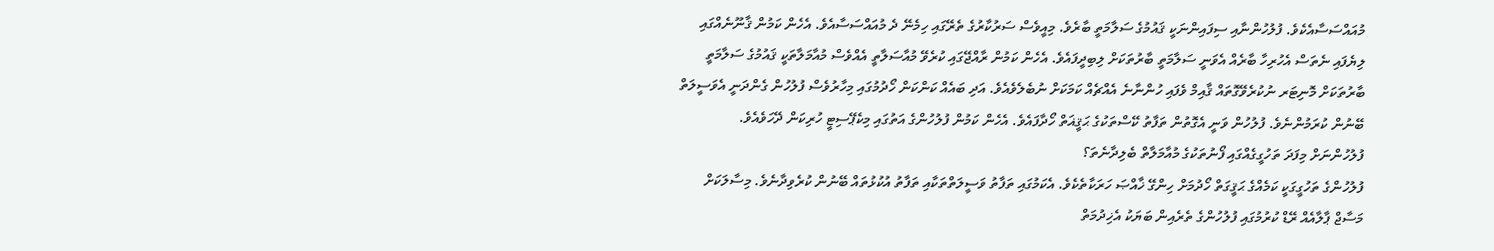މުއައްސަސާއެކެވެ. ފުލުހުންނާއި ސިފައިންނަކީ ޤައުމުގެ ސަލާމަތީ ބާރެވެ. މިއީވެސް ސަރުކާރުގެ ތެރޭގައި ހިމެނޭ ދެ މުއައްސަސާއެވެ. އެހެން ކަމުން ޤާނޫނެއްގައި ލިޔެފައި ނެތަސް އެހުރިހާ ބާރެއް އެވަނީ ސަލާމަތީ ބާރުތަކަށް ލިބިދީފައެވެ. އެހެން ކަމުން ރާއްޖޭގައި ކުރެވޭ މުއާސަލާތީ އެއްވެސް މުއާމަލާތަކީ ޤައުމުގެ ސަލާމަތީ ބާރުތަކަށް މޮނިޓަރ ނުކުރެވޭގޮތައް ޤާއިމް ވެފައި ހުންނާނެ އެއްޗެއް ކަމަކަށް ނުބެލެވެއެވެ. އަދި ބައެއް ކަންކަން ހޯދުމުގައި މިހާރުވެސް ފުލުހުން ގެންދަނީ އެވަސީލަތް ބޭނުން ކުރަމުންނެވެ. ފުލުހުން ވަނީ އެގޮތުން ތަފާތު ކޭސްތަކުގެ ޙަޤީޣަތް ހޯދާފައެވެ. އެހެން ކަމުން ފުލުހުންގެ އަތުގައި މިކެޕޭސިޓީ ހުރިކަން ދޭހަވެއެވެ.
ފުލުހުންނަށް މިފަދަ ތަހުގީގެއްގައި ފޯނުތަކުގެ މުއާމަލާތް ބެލިދާނެތަ؟
ފުލުހުންގެ ތަހުގީގަކީ ކަމެއްގެ ޙަޤީގަތް ހޯދުމަށް ހިންގޭ ޚާއްޞަ ހަރަކާތެކެވެ. އެކަމުގައި ތަފާތު ވަސީލަތްތަކާއި ތަފާތު އުކުޅުތައް ބޭނުން ކުރެވިދާނެވެ. މިސާލަކަށް މަސާޖް ޕާލާއެއް ރޭޑް ކުރުމުގައި ފުލުހުންގެ ތެރެއިން ބަޔަކު އެޚިދުމަތް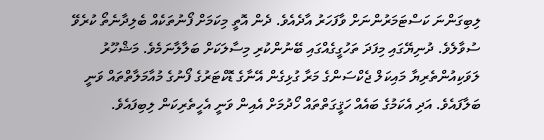ލިބިގަންނަ ކަސްޓަމަރުންނަށް ވާފަހަރު އާދެއެވެ. ދެން އޮތީ މިކަމަށް ފޯނުތަކެއް ބެލިދާނެތޯ ކުރެވޭ ސުވާލެވެ. ދުނިޔޭގައި މިފަދަ ތަހުގީގެއްގައި ބޭނުންކުރި މިސާލަކަށް ބަލާލާނަމެވެ. މަޝްހޫރު ލަވަކިއުންތެރިޔާ މައިކަލް ޖެކްސަންގެ މަރާ ގުޅިގެން އޭނާގެ ޑޮކްޓަރުގެ ފޯނުގެ މުއާމަލާތްތައް ވަނީ ބަލާފައެވެ. އަދި އެކަމުގެ ބައެއް ހަޤީގަތްތައް ހޯދުމަށް އެއިން ވަނީ އެހީތެރިކަން ލިބިފައެވެ.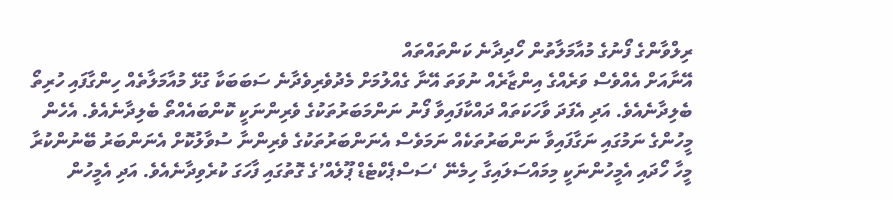ރިލްވާންގެ ފޯނުގެ މުއާމަލާތުން ހޯދިދާނެ ކަންތައްތައް
އޭނާއަށް އެއްވެސް ވަރެއްގެ އިންޒާރެއް ނުވަތަ އޭނާ ގެއްލުމަށް މެދުވެރިވެދާނެ ސަބަބަކާ ގުޅޭ މުއާމަލާތެއް ހިންގާފައި ހުރިތޯ ބެލިދާނެއެވެ. އަދި އެފަދަ ވާހަކަތައް ދައްކާފައިވާ ފޯނު ނަންމަބަރުތަކުގެ ވެރިންނަކީ ކޮންބައެއްތޯ ބެލިދާނެއެވެ. އެހެން މީހުންގެ ނަމުގައި ނަގާފައިވާ ނަންބަރުތަކެއް ނަމަވެސް އެނަންބަރުތަކުގެ ވެރިންނާ ސުވާލުކޮށް އެނަންބަރު ބޭނުންކުރާ މީހާ ހޯދައި އެމީހުންނަކީ މިމައްސަލައިގާ ހިމެނޭ ‘ސަސްޕެކްޓެޑް ޕޫލެއް’ގެ ގޮތުގައި ފާހަގަ ކުރެވިދާނެއެވެ. އަދި އެމީހުން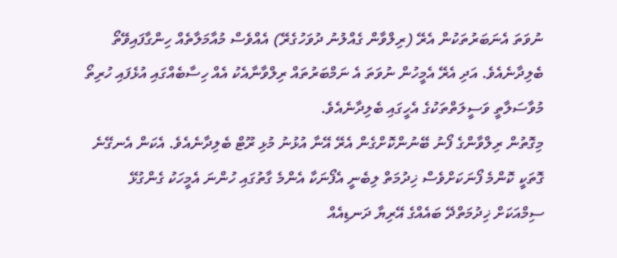ނުވަތަ އެނަބަރުތަކުން އެރޭ (ރިލްވާން ގެއްލުނު ދުވަހުގެރޭ) އެއްވެސް މުއާމަލާތެއް ހިންގާފައިވޭތޯ ބެލިދާނެއެވެ. އަދި އެރޭ އެމީހުން ނުވަތަ އެ ނަމްބަރުތައް ރިލްވާނާއެކު އެއް ހިސާބެއްގައި އުޅެފައި ހުރިތޯ މުވާސަލާތީ ވަސީލަތްތަކުގެ އެހީގައި ބެލިދާނެއެވެ.
މިގޮތުން ރިލްވާންގެ ފޯނު ބޭނުންކޮށްގެން އެރޭ އޭނާ އުޅުނު މުޅި ރޫޓް ބެލިދާނެއެވެ. އެކަން އެނގޭނެ ގޮތަކީ ކޮންމެ ފޯނަކަށްވެސް ޚިދުމަތް ލިބެނީ އެފޯނަކާ އެންމެ ގާތުގައި ހުންނަ އެމީހަކު ގެންގުޅޭ ސިމްއަކަށް ޚިދުމަތްދޭ ބައެއްގެ އޭރިޔާ ދަނޑިއެއް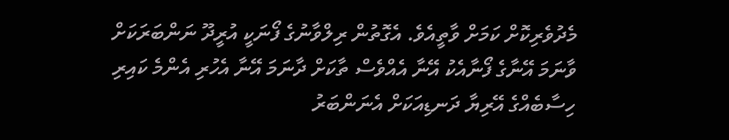މެދުވެރިކޮށް ކަމަށް ވާތީއެވެ. އެގޮތުން ރިލްވާނުގެ ފޯނަކީ އުރީދޫ ނަންބަރަކަށް ވާނަމަ އޭނާގެ ފޯނާއެކު އޭނާ އެއްވެސް ތާކަށް ދާނަމަ އޭނާ އެހުރި އެންމެ ކައިރި ހިސާބެއްގެ އޭރިޔާ ދަނޑިއަކަށް އެނަންބަރު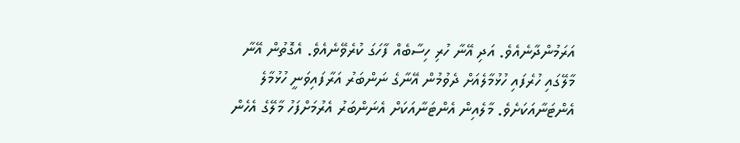އަރަމުންދާނެއެވެ. އަދި އޭނާ ހުރި ހިސާބެއް ފާހަގަ ކުރެވޭނެއެވެ. އެގޮތުން އޭނާ މާލޭގައި ހުރެފައި ހުޅުމާލެއަށް ދެވުމުން އޭނާގެ ނަންބަރު އަރާފައިވަނީ ހުޅުމާލެ އެންޓަނާއަކަށެވެ. މާލެއިން އެންޓަނާއަކަށް އެނަންބަރު އެރުމަށްފަހު މާލޭގެ އެހެން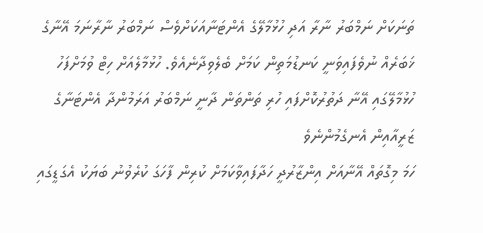ތަނަކަށް ނަމްބަރު ނާރާ އަދި ހުޅުމާލޭގެ އެންޓަނާއަކަށްވެސް ނަމްބަރު ނާރާނަމަ އޭނާގެ ޚަބަރެއް ނުވެފައިވަނީ ކަނޑުމަތިން ކަމަށް ބެލެވިދާނެއެވެ. ހުޅުމާލެއަށް ހިޓް ވުމަށްފަހު ހުޅުމާލޭގައި އޭނާ ދަތުރުކޮށްފައި ހުރި ތަންތަން ދާނީ ނަމްބަރު އަރަމުންދާ އެންޓަނާގެ ޒަރީއާއިން އެނގެމުންނެވެ
ހަމަ މިގޮތައް އޭނާއަށް އިންޒާރުދީ ހަދާފައިވާކަމަށް ކުރިން ފާހަގަ ކުރެވުނު ބަޔަކު އެގަޑީގައި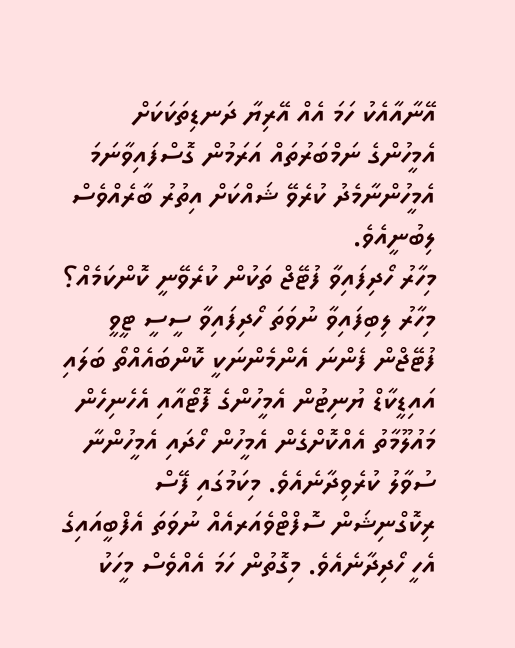އޭނާއާއެކު ހަމަ އެއް އޭރިޔާ ދަނޑިތަކަކަށް އެމީހުންގެ ނަމްބަރުތައް އަރަމުން ގޮސްފައިވާނަމަ އެމީހުންނާމެދު ކުރެވޭ ޝައްކަށް އިތުރު ބާރެއްވެސް ލިބުނީއެވެ.
މިހާރު ހޯދިފައިވާ ފުޓޭޖް ތަކުން ކުރެވޭނީ ކޮންކަމެއް؟
މިހާރު ލިބިފައިވާ ނުވަތަ ހޯދިފައިވާ ސީސީ ޓީވީ ފުޓޭޖްން ފެންނަ އެންމެންނަކީ ކޮންބައެއްތޯ ބަލައި އައިޑީކާޑް ޔުނިޓުން އެމީހުންގެ ފޮޓޯއާއި އެހެނިހެން މައުލޫމާތު އެއްކޮށްގެން އެމީހުން ހޯދައި އެމީހުންނާ ސުވާލު ކުރެވިދާނެއެވެ. މިކަމުގައި ފޭސް ރިކޮގްނިޝަން ސޮފްޓްވެއަރއެއް ނުވަތަ އެފްބީއައިގެ އެހީ ހޯދިދާނެއެވެ. މިގޮތުން ހަމަ އެއްވެސް މީހަކު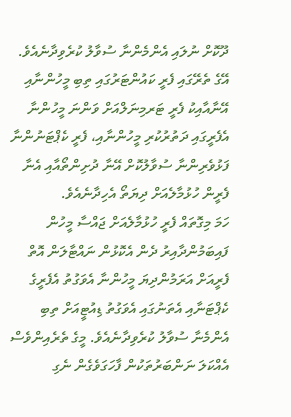ދޫކޮށް ނުލައި އެންމެންނާ ސުވާލު ކުރެވިދާނެއެވެ. އޭގެ ތެރޭގައި ފެރީ ކައުންޓަރުގައި ތިބި މީހުންނާއި އޭނާއާއިކު ފެރީ ޓަރމިނަލްއަށް ވަންނަ މީހުންނާ އެފެރީގައި ދަތުރުކުރި މީހުންނާއި، ފެރީ ކެޕްޓަނުންނާ ފަޅުވެރިންނާ ސުވާލުކޮށް އޭނާ ދުށިންތޯއާއި އެނާ ފެރީން ހުޅުމާލެއަށް ދިޔަތޯ އެހިދާނެއެވެ.
ހަމަ މިގޮތައް ފެރީ ހުޅުމާލެއަށް ޖައްސާ މީހުން ފައިބަމުންދާއިރު ދެން އެކޮޅުން ނައްޓާލަން އޮތް ފެރީއަށް އަރަމުންދިޔަ މީހުންނާ އެވަގުތު އެފެރީގެ ކެޕްޓަނާއި އެތަނުގައި އެވަގުތު ޑިއުޓީއަށް ތިބި އެންމެނާ ސުވާލު ކުރެވިދާނެއެވެ. މީގެ ތެރެއިންވެސް އެއްކަލަ ނަންބަރުތަކުން ފާހަގަވެގެން ނެގި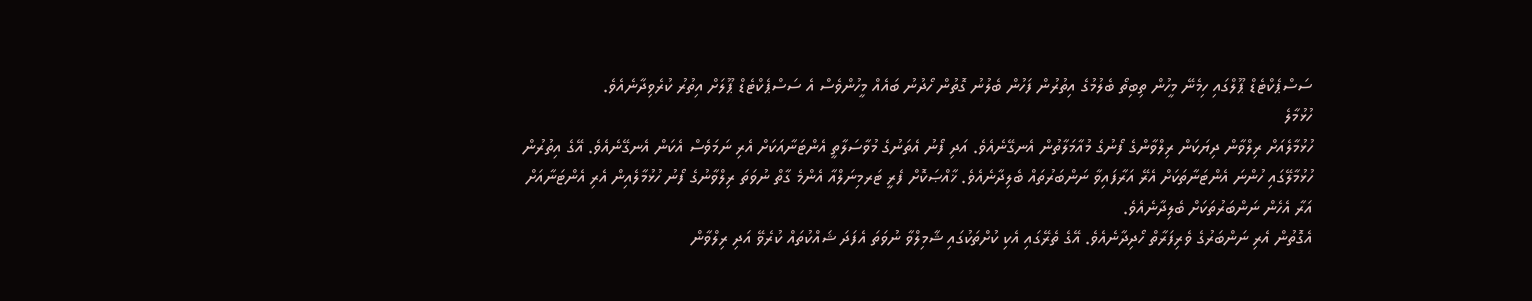ސަސްޕެކްޓެޑް ޕޫލްގައި ހިމެނޭ މީހުން ތިބިތޯ ބެލުމުގެ އިތުރުން ފަހުން ބެލުނު ގޮތުން ހޯދުނު ބައެއް މީހުންވެސް އެ ސަސްޕެކްޓެޑް ޕޫލަށް އިތުރު ކުރެވިދާނެއެވެ.
ހުޅުމާލެ
ހުޅުމާލެއަށް ރިލްވާން ދިޔަކަން ރިލްވާންގެ ފޯނުގެ މުއާމަލާތުން އެނގޭނެއެވެ. އަދި ފޯނު އެތަނުގެ މުވާސަލާތީ އެންޓަނާއަކަށް އެރި ނަމަވެސް އެކަން އެނގޭނެއެވެ. އޭގެ އިތުރުން ހުޅުމާލޭގައި ހުންނަ އެންޓަނާތަކަށް އެރޭ އަރާފައިވާ ނަންބަރުތައް ބެލިދާނެއެވެ. ޚާއްޞަކޮށް ފެރީ ޓަރމިނަލްއާ އެންމެ ގާތް ނުވަތަ ރިލްވާނުގެ ފޯނު ހުޅުމާލެއިން އެރި އެންޓަނާއަށް އަރާ އެހެން ނަންބަރުތަކަށް ބެލިދާނެއެވެ.
އެގޮތުން އެރި ނަންބަރުގެ ވެރިފަރާތް ހޯދިދާނެއެވެ. އޭގެ ތެރޭގައި އެކި ކުށްތަކުގައި ޝާމިލްވާ ނުވަތަ އެފަދަ ޝައްކުތައް ކުރެވޭ އަދި ރިލްވާން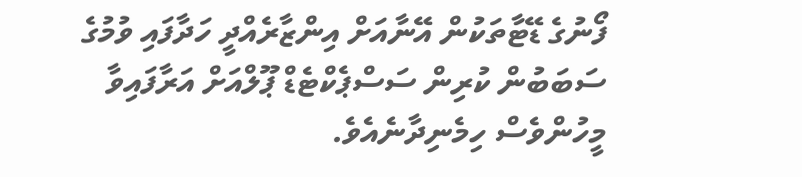ފޯނުގެ ޑޭޓާތަކުން އޭނާއަށް އިންޒާރެއްދީ ހަދާފައި ވުމުގެ ސަބަބުން ކުރިން ސަސްޕެކްޓެޑް ޕޫލްއަށް އަރާފައިވާ މީހުންވެސް ހިމެނިދާނެއެވެ.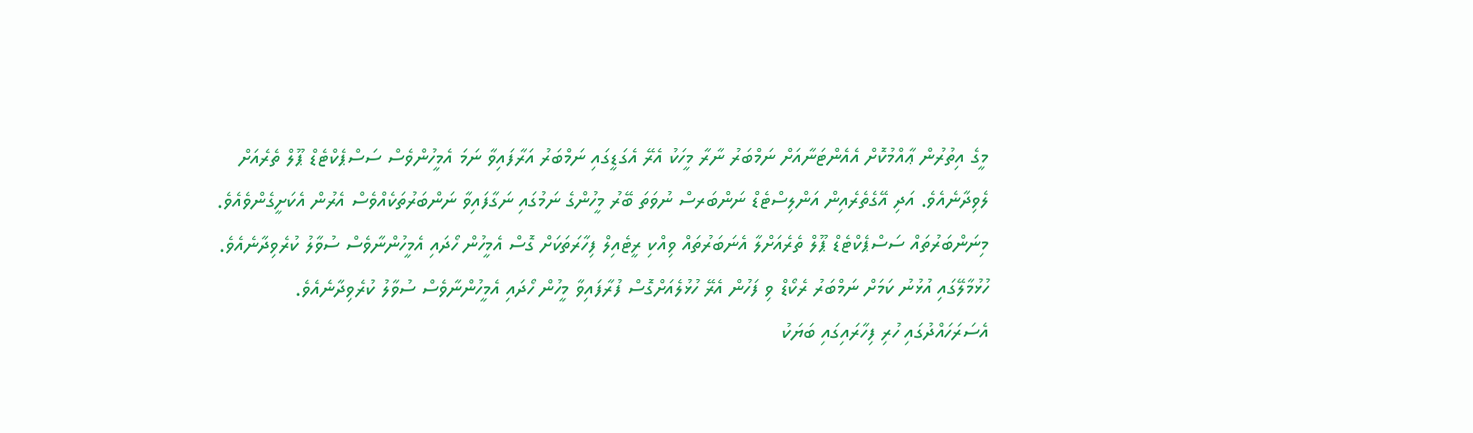މީގެ އިތުރުން ޢާއްމުކޮށް އެއެންޓަނާއަށް ނަމްބަރު ނާރާ މީހަކު އެރޭ އެގަޑީގައި ނަމްބަރު އަރާފައިވާ ނަމަ އެމީހުންވެސް ސަސްޕެކްޓެޑް ޕޫލް ތެރެއަށް ލެވިދާނެއެވެ. އަދި އޭގެތެރެއިން އަންލިސްޓެޑް ނަންބަރސް ނުވަތަ ބޭރު މީހުންގެ ނަމުގައި ނަގާފައިވާ ނަންބަރުތަކެއްވެސް އެރުން އެކަށީގެންވެއެވެ. މިނަންބަރުތައް ސަސްޕެކްޓެޑް ޕޫލް ތެރެއަށްލާ އެނަބަރުތައް ވިއްކި ރީޓެއިލް ފިހާރަތަކަށް ގޮސް އެމީހުން ހޯދައި އެމީހުންނާވެސް ސުވާލު ކުރެވިދާނެއެވެ.
ހުޅުމާލޭގައި އުޅުނު ކަމަށް ނަމްބަރު ރެކޯޑް ވި ފަހުން އެރޭ ހުޅުލެއަށްގޮސް ފުރާފައިވާ މީހުން ހޯދައި އެމީހުންނާވެސް ސުވާލު ކުރެވިދާނެއެވެ.
އެސަރަހައްދުގައި ހުރި ފިހާރައިގައި ބަޔަކު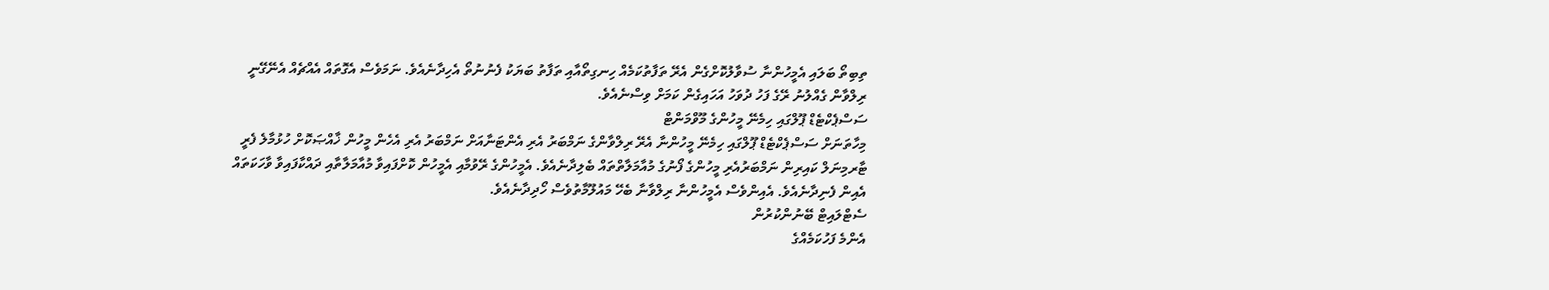ތިބިތޯ ބަލައި އެމީހުންނާ ސުވާލުކޮށްގެން އެރޭ ތަފާތުކަމެއް ހިނގިތޯއާއި ތަފާތު ބަޔަކު ފެނުނުތޯ އެހިދާނެއެވެ. ނަމަވެސް އެގޮތައް އެއްޗެއް އެނޭގޭނީ ރިލްވާން ގެއްލުނު ރޭގެ ފަހު ދުވަހު އަހައިގެން ކަމަށް ވިސްނެއެވެ.
ސަސްޕެކްޓެޑް ޕޫލްގައި ހިމެނޭ މީހުންގެ މޫވްމަންޓް
މިހާތަނަށް ސަސްޕެކްޓެޑް ޕޫލްގައި ހިމެނޭ މީހުންނާ އެރޭ ރިލްވާންގެ ނަމްބަރު އެރި އެންޓަނާއަށް ނަމްބަރު އެރި އެހެން މީހުން ޚާއްޞަކޮށް ހުޅުމާލެ ފެރީ ޓާރމިނަލް ކައިރިން ނަމްބަރުއެރި މީހުންގެ ފޯނުގެ މުއާމަލާތްތައް ބެލިދާނެއެވެ. އެމީހުންގެ ރޭވުމާއި އެމީހުން ކޮށްފައިވާ މުއާމަލާތާއި ދައްކާފައިވާ ވާހަކަތައް އެއިން ފެނިދާނެއެވެ. އެއިންވެސް އެމީހުންނާ ރިލްވާނާ ބެހޭ މައުލޫމާތުވެސް ހޯދިދާނެއެވެ.
ސެޓްލައިޓް ބޭނުންކުރުން
އެންމެ ފަހުކަމެއްގެ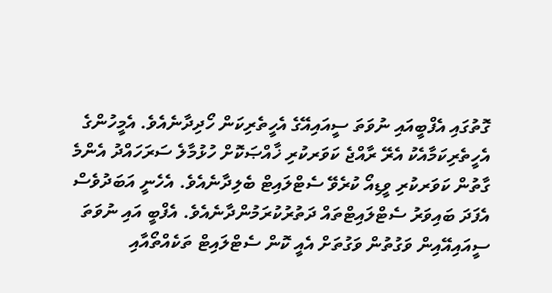ގޮތުގައި އެފްބީއައި ނުވަތަ ސީއައިއޭގެ އެހީތެރިކަން ހޯދިދާނެއެވެ. އެމީހުންގެ އެހީތެރިކަމާއެކު އެރޭ ރާއްޖެ ކަވަރކުރި ޚާއްޞަކޮށް ހުޅުމާލެ ސަރަހައްދު އެންމެ ގާތުން ކަވަރކުރި ވީޑިއޯ ކުރެވޭ ސެޓްލައިޓް ބެލިދާނެއެވެ. އެހެނީ އަބަދުވެސް އެފަދަ ބައިވަރު ސެޓްލައިޓްތައް ދަތުރުކުރަމުންދާނެއެވެ. އެފްބީ އައި ނުވަތަ ސީއައިއޭއިން ވަގުތުން ވަގުތަށް އެއީ ކޮން ސެޓްލައިޓް ތަކެއްތޯއާއި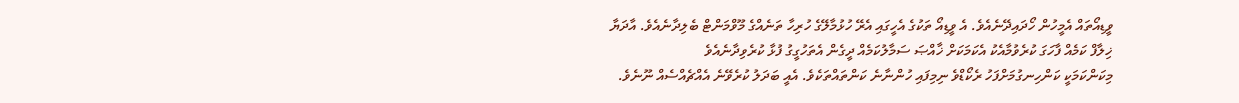ވީޑިއޯތައް އެމީހުން ހޯދައިދޭނެއެވެ. އެ ވީޑިއޯ ތަކުގެ އެހީގައި އެރޭ ހުޅުމާލޭގެ ހުރިހާ ތަނެއްގެ މޫވްމަންޓް ބެލިދާނެއެވެ. އާދަޔާ ޚިލާފް ކަމެއް ފާހަގަ ކުރެވުމާއެކު އެކަމަކަށް ޚާއްޞަ ސަމާލުކަމެއް ދީގެން އެތަހުގީގު ފުޅާ ކުރެވިދާނެއެވެ
މިކަންކަމަކީ ކަންހިނގުމަށްފަހު ރެކޯޑްވެ ނިމިފައި ހުންނާނެ ކަންތައްތަކެވެ. އެއީ ބަދަލު ކުރެވޭނެ އެއްޗެއްސެއް ނޫނެވެ.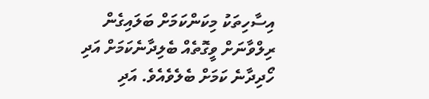އިސާހިތަކު މިކަންކަމަށް ބަލައިގެން ރިލްވާނަށް ވީގޮތެއް ބެލިދާނެކަމަށް އަދި ހޯދިދާނެ ކަމަށް ބެލެވެއެވެ. އަދި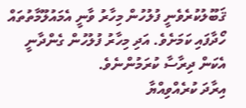ޤަބޫލުކުރެވެނީ ފުލުހުން މިހާރު ވާނީ އެމައުލޫމާތުތައް ހޯދާފައި ކަމަށެވެ. އަދި މިހާރު ފުލުހުން ގެންދާނީ އެކަން ދިރާސާ ކުރަމުންނެވެ.
އިރާދަ ކުރެއްވިއްޔާ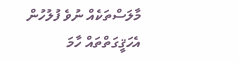މާލަސްތަކެއް ނުވެ ފުލުހުން އެހަޤީގަތްތައް ހާމަ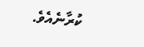ކުރާނެއެވެ.